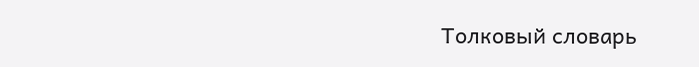Толковый словарь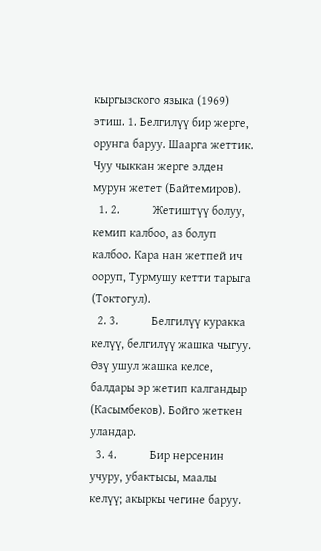кыргызского языка (1969)
этиш. 1. Белгилүү бир жерге, орунга баруу. Шаарга жеттик. Чуу чыккан жерге элден мурун жетет (Байтемиров).
  1. 2.           Жетиштүү болуу, кемип калбоо, аз болуп калбоо. Кара нан жетпей ич ооруп, Турмушу кетти тарыга (Токтогул).
  2. 3.           Белгилүү куракка келүү, белгилүү жашка чыгуу. Өзү ушул жашка келсе, балдары эр жетип калгандыр (Касымбеков). Бойго жеткен уландар.
  3. 4.           Бир нерсенин учуру, убактысы, маалы келүү; акыркы чегине баруу.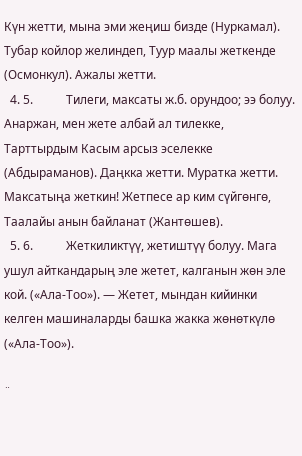Күн жетти, мына эми жеңиш бизде (Нуркамал). Тубар койлор желиндеп, Туур маалы жеткенде (Осмонкул). Ажалы жетти.
  4. 5.           Тилеги, максаты ж.б. орундоо; ээ болуу. Анаржан, мен жете албай ал тилекке, Тарттырдым Касым арсыз эселекке (Абдыраманов). Даңкка жетти. Муратка жетти. Максатыңа жеткин! Жетпесе ар ким сүйгөнгө, Таалайы анын байланат (Жантөшев).
  5. 6.           Жеткиликтүү, жетиштүү болуу. Мага ушул айткандарың эле жетет, калганын жөн эле кой. («Ала-Тоо»). — Жетет, мындан кийинки келген машиналарды башка жакка жөнөткүлө («Ала-Тоо»).

¨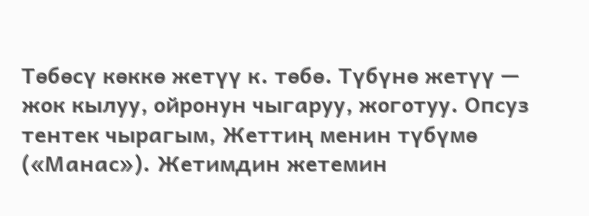Төбөсү көккө жетүү к. төбө. Түбүнө жетүү — жок кылуу, ойронун чыгаруу, жоготуу. Опсуз тентек чырагым, Жеттиң менин түбүмө («Манас»). Жетимдин жетемин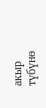акыр түбүнө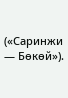(«Саринжи — Бөкөй»).